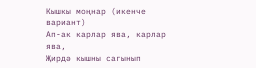Кышкы моңнар (икенче вариант)
Ап-ак карлар ява, карлар ява,
Җирдә кышны сагынып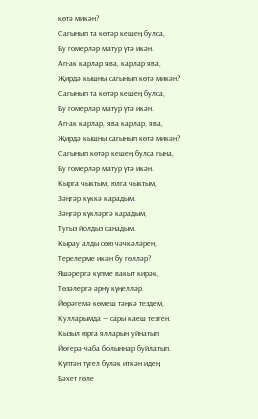көтә микән?
Сагынып та көтәр кешең булса,
Бу гомерләр матур үтә икән.
Ап-ак карлар ява, карлар ява,
Җирдә кышны сагынып көтә микән?
Сагынып та көтәр кешең булса,
Бу гомерләр матур үтә икән.
Ап-ак карлар, ява карлар, ява,
Җирдә кышны сагынып көтә микән?
Сагынып көтәр кешең булса гына,
Бу гомерләр матур үтә икән.
Кырга чыктым, юлга чыктым,
Зәңгәр күккә карадым.
Зәңгәр күкләргә карадым,
Тугыз йолдыз санадым.
Кырау алды сөю чәчкәләрен,
Терелерме икән бу гөлләр?
Яшәрергә күпме вакыт кирәк,
Төзәлергә әрнү күңелләр.
Йөрәгемә көмеш тәңкә тездем,
Кулларымда — сары каеш тезген.
Кызыл юрга ялларын уйнатып
Йөгерә-чаба болыннар буйлатып.
Күптән түгел бүләк иткән идең
Бәхет гөле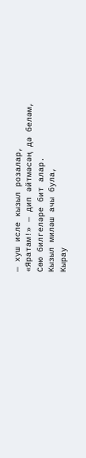— хуш исле кызыл розалар,
«Яратам!» — дип әйтмәсәң дә беләм,
Сөю билгеләре бит алар.
Кызыл миләш ачы була,
Кырау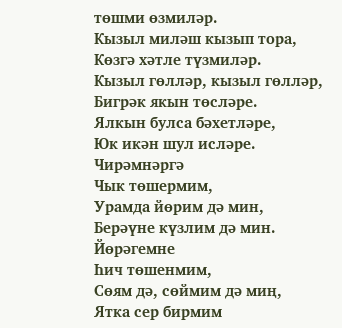төшми өзмиләр.
Кызыл миләш кызып тора,
Көзгә хәтле түзмиләр.
Кызыл гөлләр, кызыл гөлләр,
Бигрәк якын төсләре.
Ялкын булса бәхетләре,
Юк икән шул исләре.
Чирәмнәргә
Чык төшермим,
Урамда йөрим дә мин,
Берәүне күзлим дә мин.
Йөрәгемне
Һич төшенмим,
Сөям дә, сөймим дә миң,
Ятка сер бирмим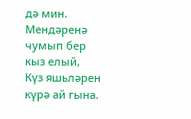дә мин.
Мендәренә чумып бер кыз елый,
Күз яшьләрен күрә ай гына.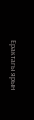Ерактагы ярын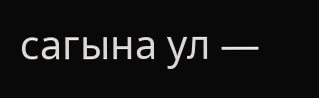сагына ул —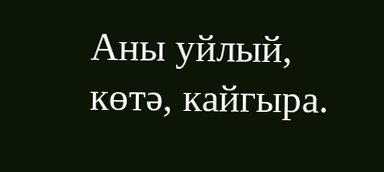Аны уйлый, көтә, кайгыра.